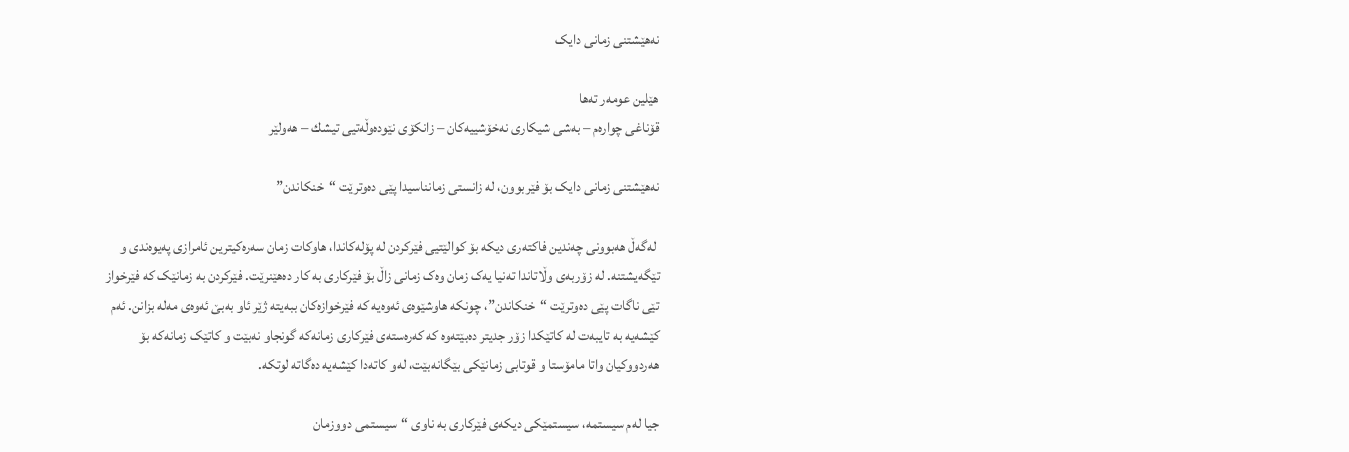نەهێشتنی زمانی دایک

هێلین عومەر تەها
قۆناغی چوارەم – بەشی شیكاری نەخۆشییەكان – زانكۆی نێودەوڵەتیی تیشك – هەولێر

نەهێشتنی زمانی دایک بۆ فێربوون، لە زانستی زمانناسیدا پێی دەوترێت “خنکاندن”

 لەگەڵ هەبوونی چەندین فاکتەری دیکە بۆ کوالێتیی فێرکردن لە پۆلەکاندا، هاوکات زمان سەرەکیترین ئامرازی پەیوەندی و تێگەیشتنە. لە زۆربەی وڵاتاندا تەنیا یەک زمان وەک زمانی زاڵ بۆ فێرکاری بە کار دەهێنرێت. فێرکردن بە زمانێک کە فێرخواز تێی ناگات پێی دەوترێت “خنکاندن”، چونکە هاوشێوەی ئەوەیە کە فێرخوازەکان ببەیتە ژێر ئاو بەبێ ئەوەی مەلە بزانن. ئەم کێشەیە بە تایبەت لە کاتێکدا زۆر جدیتر دەبێتەوە کە کەرەستەی فێرکاری زمانەکە گونجاو نەبێت و کاتێک زمانەکە بۆ هەردووکیان واتا مامۆستا و قوتابی زمانێکی بێگانەبێت، لەو كاتەدا کێشەیە دەگاتە لوتکە.

جیا لەم سیستمە، سیستمێکی دیکەی فێرکاری بە ناوی “سیستمی دووزمان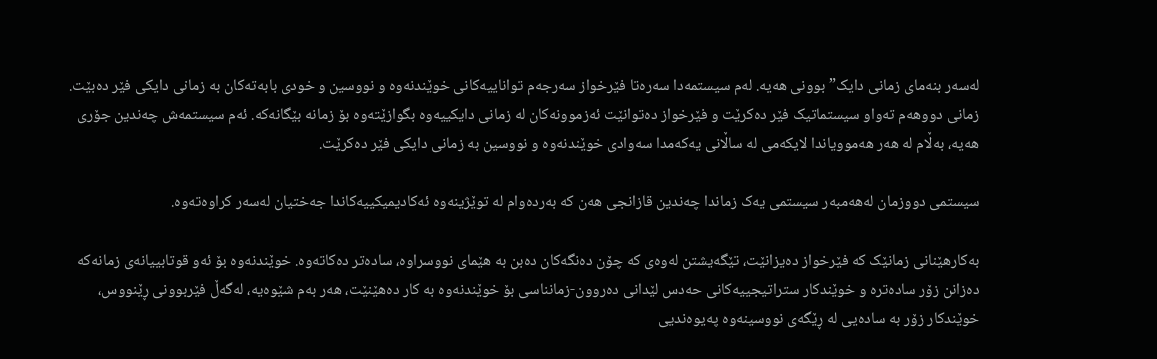لەسەر بنەمای زمانی دایک” بوونی هەیە. لەم سیستمەدا سەرەتا فێرخواز سەرجەم تواناییەکانی خوێندنەوە و نووسین و خودی بابەتەکان بە زمانی دایکی فێر دەبێت. زمانی دووهەم تەواو سیستماتیک فێر دەکرێت و فێرخواز دەتوانێت ئەزموونەکان لە زمانی دایکییەوە بگوازێتەوە بۆ زمانە بێگانەکە. ئەم سیستمەش چەندین جۆری هەیە، بەڵام لە هەر هەموویاندا لایکەمی لە ساڵانی یەکەمدا سەوادی خوێندنەوە و نووسین بە زمانی دایکی فێر دەکرێت.

سیستمی دووزمان لەهەمبەر سیستمی یەک زماندا چەندین قازانجی هەن کە بەردەوام لە توێژینەوە ئەکادیمیکییەکاندا جەختیان لەسەر کراوەتەوە.

بەکارهێنانی زمانێک کە فێرخواز دەیزانێت، تێگەیشتن لەوەی کە چۆن دەنگەکان دەبن بە هێمای نووسراوە، سادەتر دەکاتەوە. خوێندنەوە بۆ ئەو قوتابییانەی زمانەکە دەزانن زۆر سادەترە و خوێندكار ستراتیجییەکانی حەدس لێدانی دەروون-زمانناسی بۆ خوێندنەوە بە کار دەهێنێت، هەر بەم شێوەیە، لەگەڵ فێربوونی ڕێنووس، خوێندکار زۆر بە سادەیی لە ڕێگەی نووسینەوە پەیوەندیی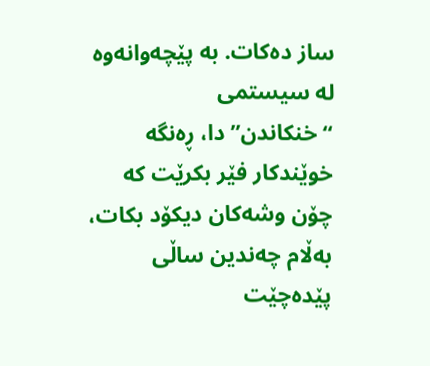ساز دەکات. بە پێچەوانەوە لە سیستمی “خنکاندن”دا، ڕەنگە خوێندکار فێر بکرێت كە چۆن وشەکان دیکۆد بکات، بەڵام چەندین ساڵی پێدەچێت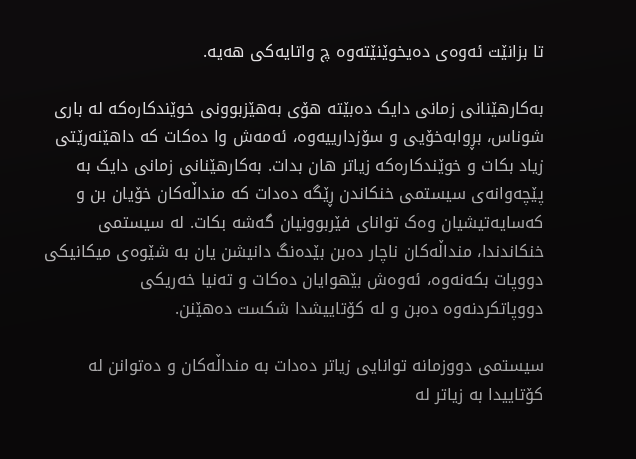تا بزانێت ئەوەی دەیخوێنێتەوە چ واتایەکی هەیە.

بەکارهێنانی زمانی دایک دەبێتە هۆی بەهێزبوونی خوێندکارەکە لە باری شوناس، بڕوابەخۆیی و سۆزدارییەوە، ئەمەش وا دەکات کە داهێنەرێتی زیاد بکات و خوێندکارەکە زیاتر هان بدات. بەکارهێنانی زمانی دایک بە پێچەوانەی سیستمی خنکاندن ڕێگە دەدات کە منداڵەکان خۆیان بن و کەسایەتیشیان وەک توانای فێربوونیان گەشە بکات. لە سیستمی خنکاندندا، منداڵەکان ناچار دەبن بێدەنگ دانیشن یان بە شێوەی میکانیکی دووپات بکەنەوە، ئەوەش بێهوایان دەکات و تەنیا خەریکی دووپاتکردنەوە دەبن و لە کۆتاییشدا شکست دەهێنن.

سیستمی دووزمانە توانایی زیاتر دەدات بە منداڵەکان و دەتوانن لە کۆتاییدا بە زیاتر لە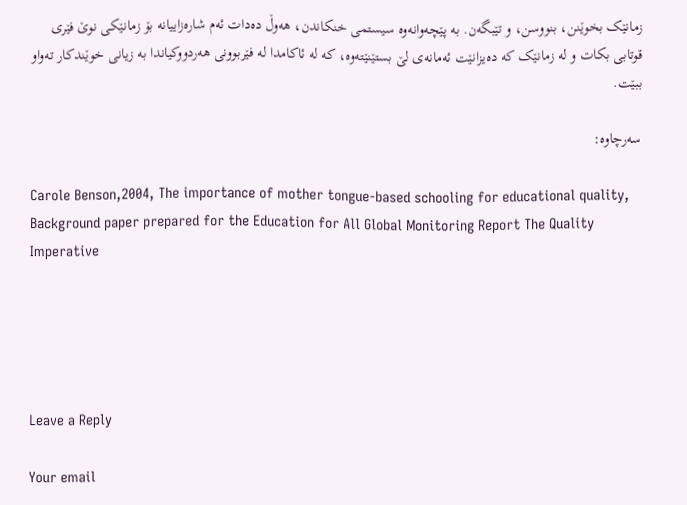زمانێک بخوێنن، بنووسن، و تێبگەن. بە پێچەوانەوە سیستمی خنکاندن، هەوڵ دەدات ئەم شارەزاییانە بۆ زمانێکی نوێ فێری قوتابی بکات و لە زمانێک کە دەیزانێت ئەمانەی لێ بستێنێتەوە، کە لە ئاکامدا لە فێربوونی هەردووکیاندا بە زیانی خوێندکار تەواو ببێت.

سەرچاوە:

Carole Benson,2004, The importance of mother tongue-based schooling for educational quality, Background paper prepared for the Education for All Global Monitoring Report The Quality Imperative





Leave a Reply

Your email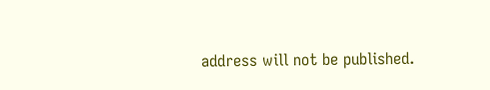address will not be published.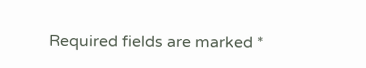Required fields are marked *